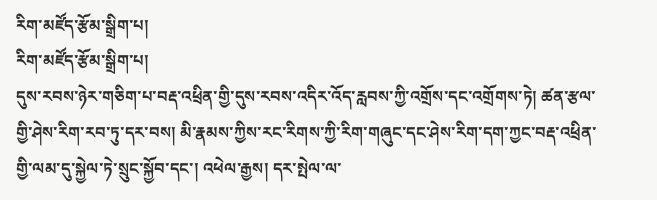རིག་མཛོད་རྩོམ་སྒྲིག་པ།
རིག་མཛོད་རྩོམ་སྒྲིག་པ།
དུས་རབས་ཉེར་གཅིག་པ་བརྡ་འཕྲིན་གྱི་དུས་རབས་འདིར་འོད་རླབས་ཀྱི་འགྲོས་དང་འགྲོགས་ཏེ། ཚན་རྩལ་གྱི་ཤེས་རིག་རབ་ཏུ་དར་བས། མི་རྣམས་ཀྱིས་རང་རིགས་ཀྱི་རིག་གཞུང་དང་ཤེས་རིག་དག་ཀྱང་བརྡ་འཕྲིན་གྱི་ལམ་དུ་སྐྱེལ་ཏེ་སྲུང་སྐྱོབ་དང་། འཕེལ་རྒྱས། དར་སྤེལ་ལ་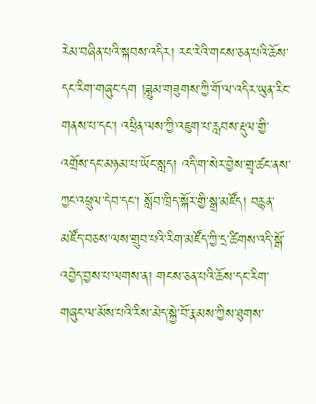རེམ་བཞིན་པའི་སྐབས་འདིར། རང་རེའི་གངས་ཅན་པའི་ཆོས་དང་རིག་གཞུང་དག །ཟླུམ་གཟུགས་ཀྱི་གོ་ལ་འདིར་ཡུན་རིང་གནས་པ་དང་། འཕྲིན་ལས་ཀྱི་འཇུག་པ་རླབས་རྡུལ་གྱི་འགྲོས་དང་མཉམ་པ་ཡོང་སླད། འདི་ག་སེར་བྱེས་གྲྭ་ཚང་ནས་ཀྱང་འཕྲུལ་དེབ་དང་། སློབ་ཁྲིད་སྐོར་གྱི་སྒྲ་མཛོད། བརྙན་མཛོད་བཅས་ལས་གྲུབ་པའི་རིག་མཛོད་ཀྱི་དྲ་ཚིགས་འདི་སྒོ་འབྱེད་བྱས་པ་ལགས་ན། གངས་ཅན་པའི་ཆོས་དང་རིག་གཞུང་ལ་མོས་པའི་རིས་མེད་སྐྱེ་བོ་རྣམས་ཀྱིས་ཐུགས་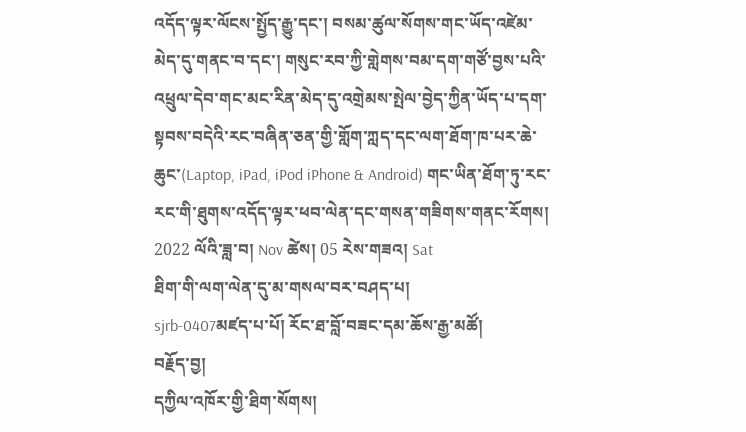འདོད་ལྟར་ལོངས་སྤྱོད་རྒྱུ་དང་། བསམ་ཚུལ་སོགས་གང་ཡོད་འཛེམ་མེད་དུ་གནང་བ་དང་། གསུང་རབ་ཀྱི་གླེགས་བམ་དག་གཙོ་བྱས་པའི་འཕྲུལ་དེབ་གང་མང་རིན་མེད་དུ་འགྲེམས་སྤེལ་བྱེད་ཀྱིན་ཡོད་པ་དག་སྟབས་བདེའི་རང་བཞིན་ཅན་གྱི་གློག་ཀླད་དང་ལག་ཐོག་ཁ་པར་ཆེ་ཆུང་(Laptop, iPad, iPod iPhone & Android) གང་ཡིན་ཐོག་ཏུ་རང་རང་གི་ཐུགས་འདོད་ལྟར་ཕབ་ལེན་དང་གསན་གཟིགས་གནང་རོགས།
2022 ལོའི་ཟླ་བ། Nov ཚེས། 05 རེས་གཟའ། Sat
ཐིག་གི་ལག་ལེན་དུ་མ་གསལ་བར་བཤད་པ།
sjrb-0407མཛད་པ་པོ། རོང་ཐ་བློ་བཟང་དམ་ཆོས་རྒྱ་མཚོ།
བརྗོད་བྱ།
དཀྱིལ་འཁོར་གྱི་ཐིག་སོགས།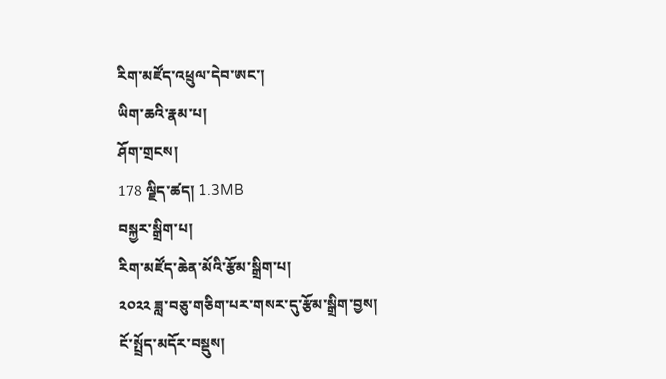རིག་མཛོད་འཕྲུལ་དེབ་ཨང་།
ཡིག་ཆའི་རྣམ་པ།
ཤོག་གྲངས།
178 ལྗིད་ཚད། 1.3MB
བསྐྱར་སྒྲིག་པ།
རིག་མཛོད་ཆེན་མོའི་རྩོམ་སྒྲིག་པ།
༢༠༢༢ ཟླ་བཅུ་གཅིག་པར་གསར་དུ་རྩོམ་སྒྲིག་བྱས།
ངོ་སྤྲོད་མདོར་བསྡུས།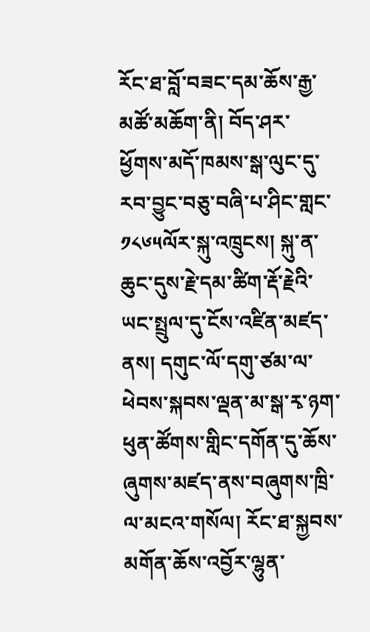རོང་ཐ་བློ་བཟང་དམ་ཆོས་རྒྱ་མཚོ་མཆོག་ནི། བོད་ཤར་ཕྱོགས་མདོ་ཁམས་སྒ་ལུང་དུ་རབ་བྱུང་བཅུ་བཞི་པ་ཤིང་གླང་༡༨༦༥ལོར་སྐུ་འཁྲུངས། སྐུ་ན་ཆུང་དུས་རྗེ་དམ་ཚིག་རྡོ་རྗེའི་ཡང་སྤྲུལ་དུ་ངོས་འཛིན་མཛད་ནས། དགུང་ལོ་དགུ་ཙམ་ལ་ཕེབས་སྐབས་ལྡན་མ་སྒ་རྭ་ཉག་ཕུན་ཚོགས་གླིང་དགོན་དུ་ཆོས་ཞུགས་མཛད་ནས་བཞུགས་ཁྲི་ལ་མངའ་གསོལ། རོང་ཐ་སྐྱབས་མགོན་ཆོས་འབྱོར་ལྷུན་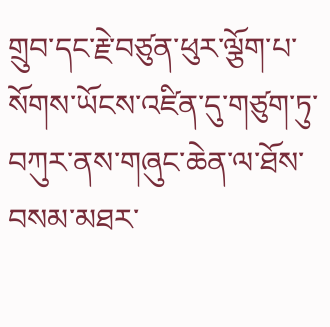གྲུབ་དང་རྗེ་བཙུན་ཕུར་ལྕོག་པ་སོགས་ཡོངས་འཛིན་དུ་གཙུག་ཏུ་བཀུར་ནས་གཞུང་ཆེན་ལ་ཐོས་བསམ་མཐར་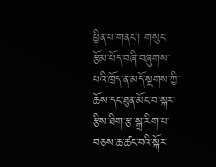ཕྱིན་པ་གནང་། གསུང་རྩོམ་པོད་བཞི་བཞུགས་པའི་ཁྲོད་ན་མདོ་སྔགས་ཀྱི་ཆོས་དང་ཐུན་མོང་བ་སྐར་རྩིས་ཐིག་རྩ་སྒྲ་རིག་པ་བཅས་ཆ་ཚང་བའི་སྐོར་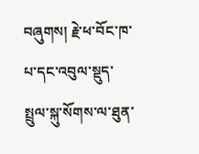བཞུགས། རྗེ་ཕ་བོང་ཁ་པ་དང་འབུལ་སྡུད་སྤྲུལ་སྐུ་སོགས་ལ་ཐུན་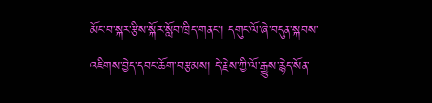མོང་བ་སྐར་རྩིས་སྐོར་སློབ་ཁྲིད་གནང་། དགུང་ལོ་ཞེ་བདུན་སྐབས་འཇིགས་བྱེད་དབང་ཆོག་བརྩམས། དེ་རྗེས་ཀྱི་ལོ་རྒྱུས་རྙེད་སོན་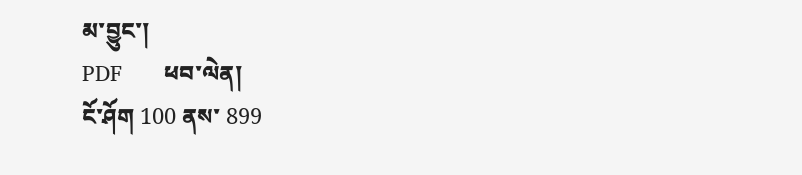མ་བྱུང་།
PDF       ཕབ་ལེན།
ངོ་ཤོག 100 ནས་ 899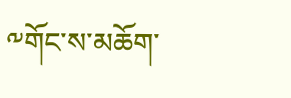༸གོང་ས་མཆོག་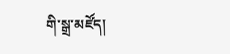གི་སྒྲ་མཛོད།